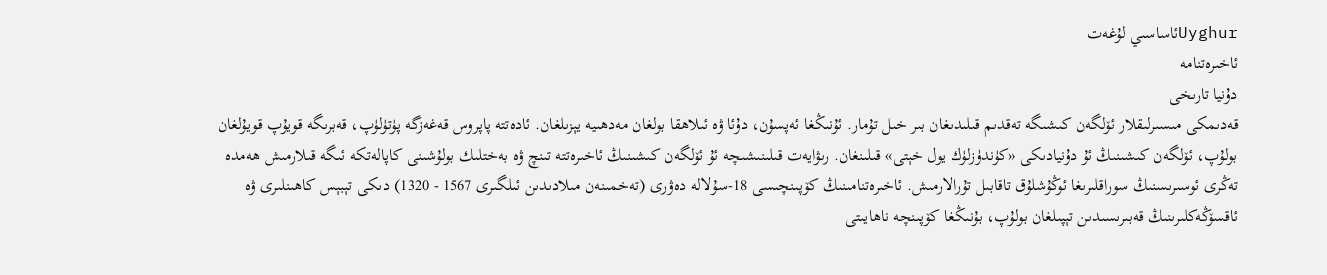Uyghurئاساسىي لۇغەت
ئاخىرەتنامە
دۇنيا تارىخى
قەدىمكى مىسىرلىقلار ئۆلگەن كىشىگە تەقدىم قىلىدىغان بىر خىل تۇمار. ئۇنىڭغا ئەپسۇن، دۇئا ۋە ئىلاھقا بولغان مەدھىيە يېزىلغان. ئادەتتە پاپروس قەغەزگە پۈتۈلۈپ، قەبرىگە قويۇپ قويۇلغان بولۇپ، ئۆلگەن كىشىنىڭ ئۇ دۇنيادىكى «كۈندۈزلۈك يول خېتى» قىلىنغان. رىۋايەت قىلىنىشىچە ئۇ ئۆلگەن كىشىنىڭ ئاخىرەتتە تىنچ ۋە بەختلىك بولۇشىنى كاپالەتكە ئىگە قىلارمىش ھەمدە تەڭرى ئوسىرىسنىڭ سوراقلىرىغا ئوڭۇشلۇق تاقابىل تۇرالارمىش. ئاخىرەتنامىنىڭ كۆپىنچىسى 18-سۇلالە دەۋرى (تەخمىنەن مىلادىدىن ئىلگىرى 1567 - 1320) دىكى تېبېس كاھىنلىرى ۋە ئاقسۆڭەكلىرىنىڭ قەبىرىسىدىن تېپىلغان بولۇپ، بۇنىڭغا كۆپىنچە ناھايىتى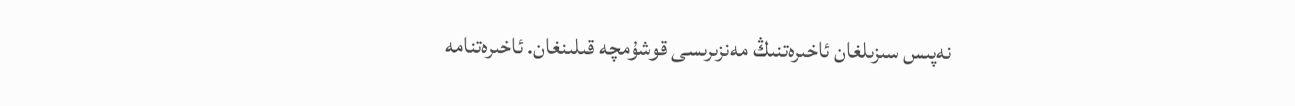نەپىس سىزىلغان ئاخىرەتنىڭ مەنزىرىسى قوشۇمچە قىلىنغان. ئاخىرەتنامە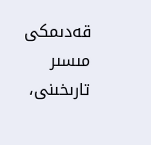قەدىمكى مىسىر تارىخىنى،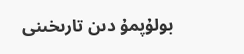بولۇپمۇ دىن تارىخىنى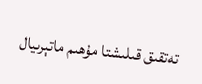تەتقىق قىلىشتا مۇھىم ماتېرىيال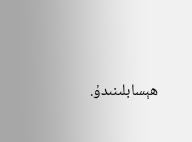ھېسابلىنىدۇ.